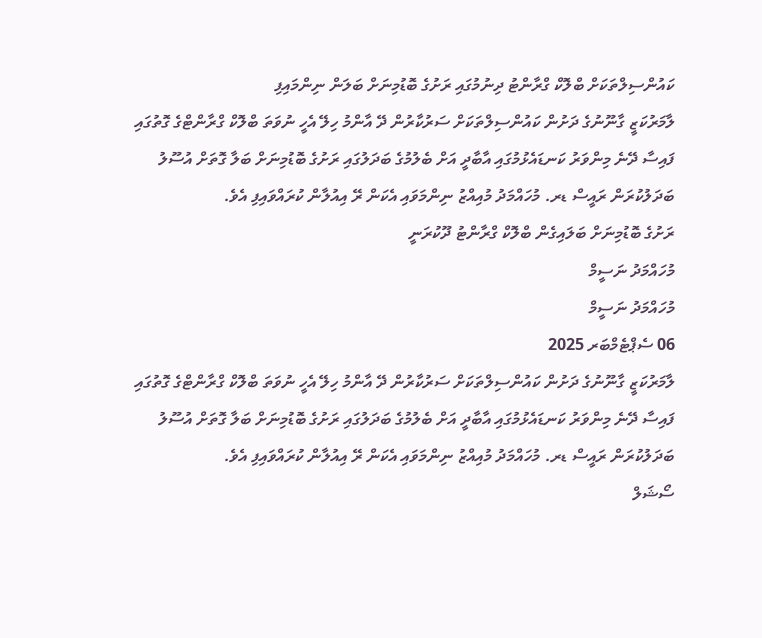ކައުންސިލްތަކަށް ބްލޮކް ގްރާންޓު ދިނުމުގައި ރަށުގެ ބޮޑުމިނަށް ބަލަން ނިންމައިފި
ލާމަރުކަޒީ ގާނޫނުގެ ދަށުން ކައުންސިލްތަކަށް ސަރުކާރުން ދޭ އާންމު ހިލޭ އެހީ ނުވަތަ ބްލޮކް ގްރާންޓްގެ ގޮތުގައި ފައިސާ ދޭނެ މިންވަރު ކަނޑައެޅުމުގައި އާބާދީ އަށް ބެލުމުގެ ބަދަލުގައި ރަށުގެ ބޮޑުމިނަށް ބަލާ ގޮތަށް އުސޫލު ބަދަލުކުރަން ރައީސް ޑރ. މުހައްމަދު މުއިއްޒު ނިންމަވައި އެކަން ރޭ އިއުލާން ކުރައްވައިފި އެވެ.
ރަށުގެ ބޮޑުމިނަށް ބަލައިގެން ބްލޮކް ގްރާންޓު ދޫކުރަނީ
މުހައްމަދު ނަސީމް
މުހައްމަދު ނަސީމް
06 ސެޕްޓެމްބަރ 2025
ލާމަރުކަޒީ ގާނޫނުގެ ދަށުން ކައުންސިލްތަކަށް ސަރުކާރުން ދޭ އާންމު ހިލޭ އެހީ ނުވަތަ ބްލޮކް ގްރާންޓްގެ ގޮތުގައި ފައިސާ ދޭނެ މިންވަރު ކަނޑައެޅުމުގައި އާބާދީ އަށް ބެލުމުގެ ބަދަލުގައި ރަށުގެ ބޮޑުމިނަށް ބަލާ ގޮތަށް އުސޫލު ބަދަލުކުރަން ރައީސް ޑރ. މުހައްމަދު މުއިއްޒު ނިންމަވައި އެކަން ރޭ އިއުލާން ކުރައްވައިފި އެވެ.
ސޯޝަލް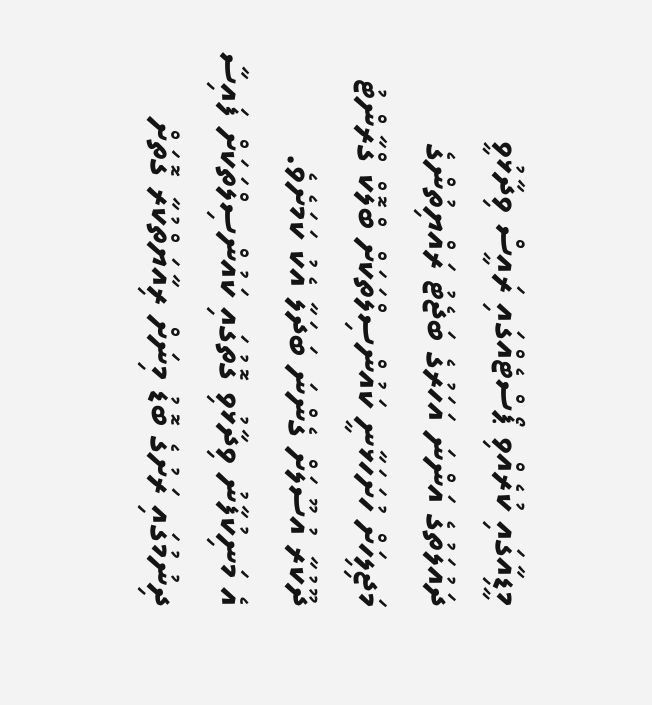މީޑިއާގައި ކުރެއްވި ޕޯސްޓެއްގައި ރައީސް ވިދާޅުވީ ދައުލަތުގެ އަންނަ އަހަރުގެ ބަޖެޓު ރައްޔިތުންގެ މަޖިލިހަށް ހުށަހަޅާނީ ކައުންސިލްތަކަށް ބްލޮކް ގްރާންޓު ދޫކުރާ އުސޫލަށް ގެންނަ ބަދަލާ އެކު ކަމަށެވެ.
އެ މަނިކުފާނު ވިދާޅުވި ގޮތުގައި ކައުންސިލްތަކަށް ފައިސާ ދިނުމުގައި ރަށުގެ ބޮޑު މިނަށް ރިއާޔަތްކުރާ ގޮތަށް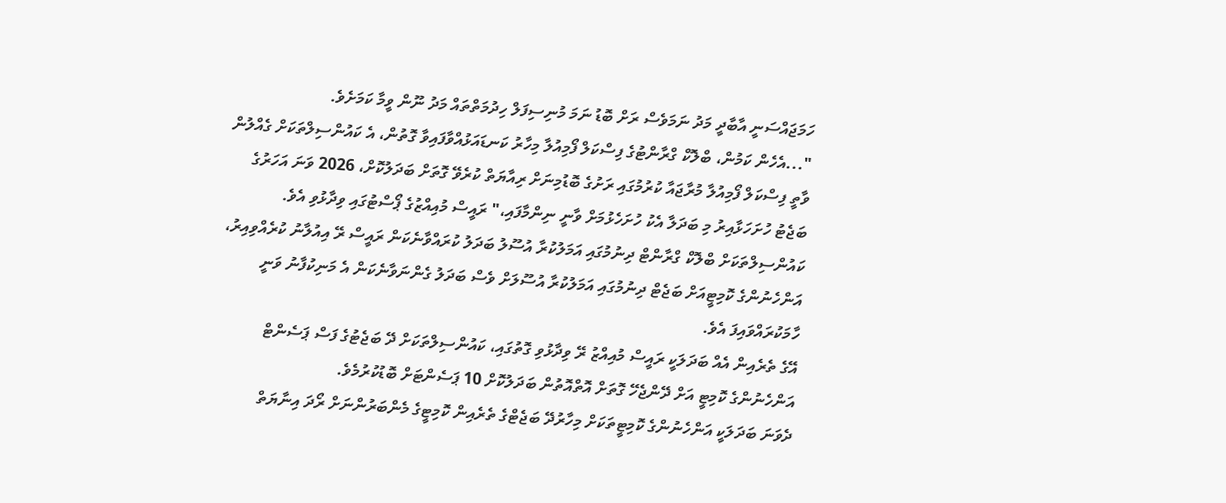ހަމަޖައްސަނީ އާބާދީ މަދު ނަމަވެސް ރަށް ބޮޑު ނަމަ މުނިސިފަލް ހިދުމަތްތައް މަދު ނޫން ވީމާ ކަމަށެވެ.
"...އެހެން ކަމުން، ބްލޮކް ގްރާންޓުގެ ފިސްކަލް ފޯމިއުލާ މިހާރު ކަނޑައަޅުއްވާފައިވާ ގޮތުން، އެ ކައުންސިލްތަކަށް ގެއްލުން ވާތީ ފިސްކަލް ފޯމިއުލާ މުރާޖައާ ކުރުމުގައި ރަށުގެ ބޮޑުމިނަށް ރިއާޔަތް ކުރެވޭ ގޮތަށް ބަދަލުކޮށް، 2026 ވަނަ އަހަރުގެ ބަޖެޓު ހުށަހަޅާއިރު މި ބަދަލާ އެކު ހުށަހެޅުމަށް ވާނީ ނިންމާފައި،" ރައީސް މުއިއްޒުގެ ޕޯސްޓުގައި ވިދާޅުވި އެވެ.
ކައުންސިލްތަކަށް ބްލޮކް ގްރާންޓް ދިނުމުގައި އަމަލުކުރާ އުސޫލު ބަދަލު ކުރައްވާނެކަން ރައީސް ރޭ އިއުލާނު ކުރެއްވިއިރު، އަންހެނުންގެ ކޮމިޓީއަށް ބަޖެޓް ދިނުމުގައި އަމަލުކުރާ އުސޫލަށް ވެސް ބަދަލު ގެންނަވާނެކަން އެ މަނިކުފާނު ވަނީ ހާމަކުރައްވައިފަ އެވެ.
އޭގެ ތެރެއިން އެއް ބަދަލަކީ ރައީސް މުއިއްޒު ރޭ ވިދާޅުވި ގޮތުގައި، ކައުންސިލްތަކަށް ދޭ ބަޖެޓުގެ ފަސް ޕަސެންޓް އަންހެނުންގެ ކޮމިޓީ އަށް ދޭންޖެހޭ ގޮތަށް އޮތްއޮތުން ބަދަލުކޮށް 10 ޕަސެންޓަށް ބޮޑުކުރުމެވެ.
ދެވަނަ ބަދަލަކީ އަންހެނުންގެ ކޮމިޓީތަކަށް މިހާރުދޭ ބަޖެޓްގެ ތެރެއިން ކޮމިޓީގެ މެންބަރުންނަށް ރޯދަ އިނާޔަތް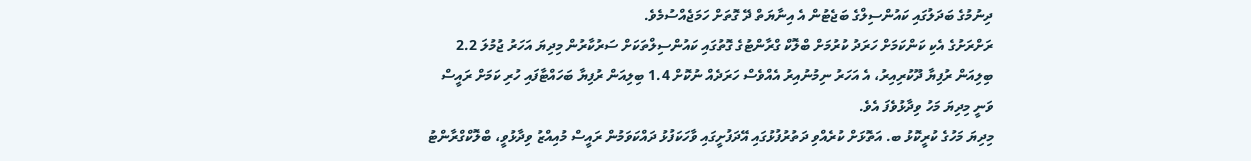ދިނުމުގެ ބަދަލުގައި ކައުންސިލްގެ ބަޖެޓުން އެ އިނާޔަތް ދޭ ގޮތަށް ހަމަޖެއްސުމެވެ.
ރަށްރަށުގެ އެކި ކަންކަމަށް ހަރަދު ކުރުމަށް ބްލޮކް ގްރާންޓުގެ ގޮތުގައި ކައުންސިލްތަކަށް ސަރުކާރުން މިދިޔަ އަހަރު ޖުމުލަ 2.2 ބިލިއަން ރުފިޔާ ދޫކުރިއިރު، އެ އަހަރު ނިމުނުއިރު އެއްވެސް ހަރަދެއް ނުކޮށް 1.4 ބިލިއަން ރުފިޔާ ބަހައްޓާފައި ހުރި ކަމަށް ރައީސް ވަނީ މިދިޔަ މަހު ވިދާޅުވެފަ އެވެ.
މިދިޔަ މަހުގެ ކުރީކޮޅު ބ. އަތޮޅަށް ކުރެއްވި ދަތުރުފުޅުގައި އޭދަފުށީގައި ވާހަކަފުޅު ދައްކަވަމުން ރައީސް މުއިއްޒު ވިދާޅުވީ، ބްލޮކްގްރާންޓު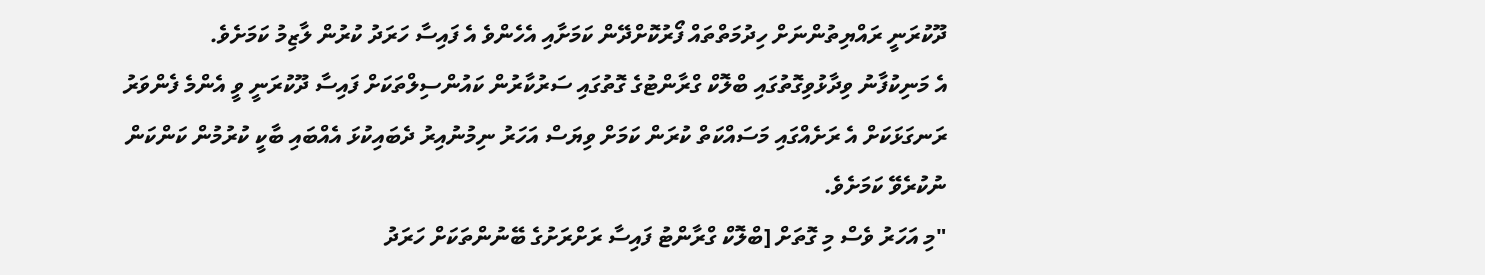ދޫކުރަނީ ރައްޔިތުންނަށް ހިދުމަތްތައް ފޯރުކޮށްދޭން ކަމަށާއި އެހެންވެ އެ ފައިސާ ހަރަދު ކުރުން ލާޒިމު ކަމަށެވެ.
އެ މަނިކުފާނު ވިދާޅުވިގޮތުގައި ބްލޮކް ގްރާންޓުގެ ގޮތުގައި ސަރުކާރުން ކައުންސިލްތަކަށް ފައިސާ ދޫކުރަނީ ވީ އެންމެ ފެންވަރު ރަނގަޅަކަށް އެ ރަށެއްގައި މަސައްކަތް ކުރަން ކަމަށް ވިޔަސް އަހަރު ނިމުނުއިރު ދެބައިކުޅަ އެއްބައި ބާކީ ކުރުމުން ކަންކަން ނުކުރެވޭ ކަމަށެވެ.
"މި އަހަރު ވެސް މި ގޮތަށް [ބްލޮކް ގްރާންޓު ފައިސާ ރަށްރަށުގެ ބޭނުންތަކަށް ހަރަދު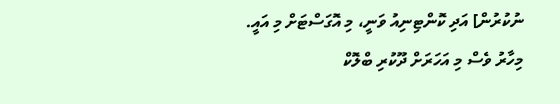ނުކުރުން] އަދި ކޮންޓިނިއު ވަނީ، މި އޮގަސްޓަށް މި އައީ. މިހާރު ވެސް މި އަހަރަށް ދޫކުރި ބްލޮކް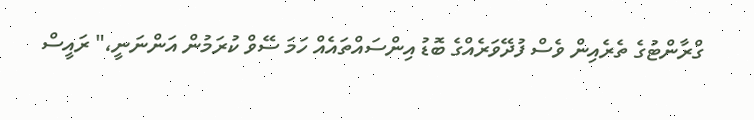ގްރާންޓުގެ ތެރެއިން ވެސް ފުދޭވަރެއްގެ ބޮޑު އިންސައްތައެއް ހަމަ ސޭވް ކުރަމުން އަންނަނީ،" ރައީސް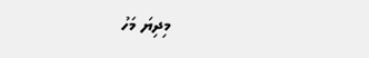މިދިޔަ މަހު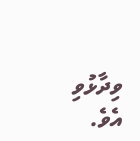ވިދާޅުވި އެވެ.